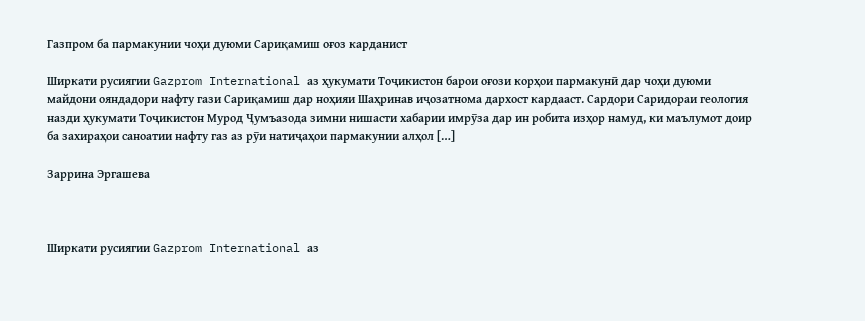Газпром ба пармакунии чоҳи дуюми Сариқамиш оғоз карданист

Ширкати русиягии Gazprom International аз ҳукумати Тоҷикистон барои оғози корҳои пармакунӣ дар чоҳи дуюми майдони ояндадори нафту гази Сариқамиш дар ноҳияи Шаҳринав иҷозатнома дархост кардааст. Сардори Саридораи геология назди ҳукумати Тоҷикистон Мурод Ҷумъазода зимни нишасти хабарии имрӯза дар ин робита изҳор намуд, ки маълумот доир ба захираҳои саноатии нафту газ аз рӯи натиҷаҳои пармакунии алҳол […]

Заррина Эргашева



Ширкати русиягии Gazprom International аз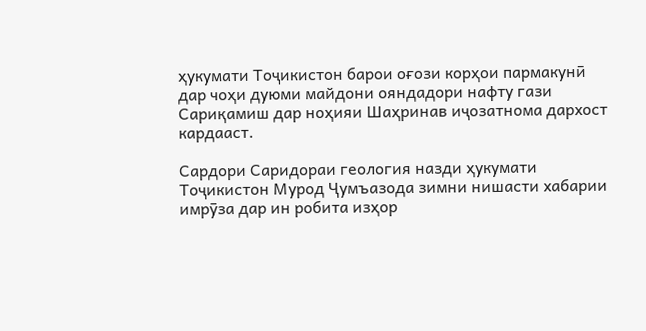ҳукумати Тоҷикистон барои оғози корҳои пармакунӣ дар чоҳи дуюми майдони ояндадори нафту гази Сариқамиш дар ноҳияи Шаҳринав иҷозатнома дархост кардааст.

Сардори Саридораи геология назди ҳукумати Тоҷикистон Мурод Ҷумъазода зимни нишасти хабарии имрӯза дар ин робита изҳор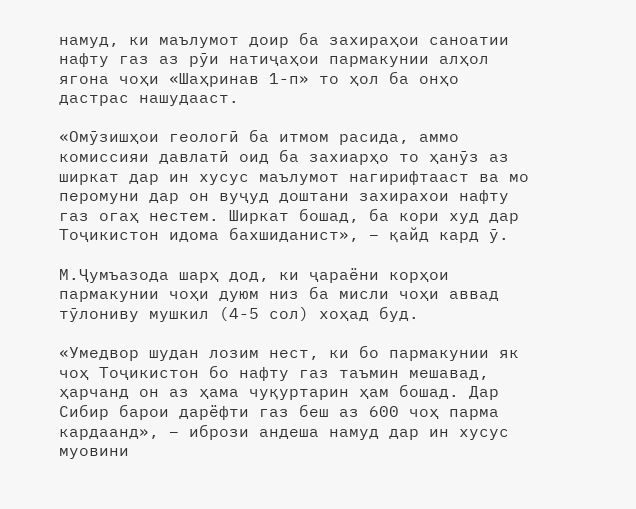намуд, ки маълумот доир ба захираҳои саноатии нафту газ аз рӯи натиҷаҳои пармакунии алҳол ягона чоҳи «Шаҳринав 1-п» то ҳол ба онҳо дастрас нашудааст.

«Омӯзишҳои геологӣ ба итмом расида, аммо комиссияи давлатӣ оид ба захиарҳо то ҳанӯз аз ширкат дар ин хусус маълумот нагирифтааст ва мо перомуни дар он вуҷуд доштани захирахои нафту газ огаҳ нестем. Ширкат бошад, ба кори худ дар Тоҷикистон идома бахшиданист», – қайд кард ӯ.

М.Ҷумъазода шарҳ дод, ки ҷараёни корҳои пармакунии чоҳи дуюм низ ба мисли чоҳи аввад тӯлониву мушкил (4-5 сол) хоҳад буд.

«Умедвор шудан лозим нест, ки бо пармакунии як чоҳ Тоҷикистон бо нафту газ таъмин мешавад, ҳарчанд он аз ҳама чуқуртарин ҳам бошад. Дар Сибир барои дарёфти газ беш аз 600 чоҳ парма кардаанд», – ибрози андеша намуд дар ин хусус муовини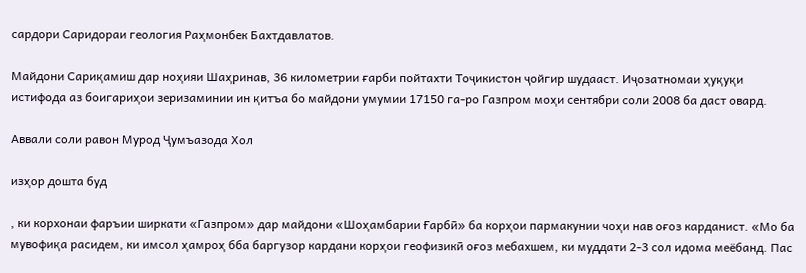сардори Саридораи геология Раҳмонбек Бахтдавлатов.

Майдони Сариқамиш дар ноҳияи Шаҳринав, 36 километрии ғарби пойтахти Тоҷикистон ҷойгир шудааст. Иҷозатномаи ҳуқуқи истифода аз боигариҳои зеризаминии ин қитъа бо майдони умумии 17150 га-ро Газпром моҳи сентябри соли 2008 ба даст овард.

Аввали соли равон Мурод Ҷумъазода Хол

изҳор дошта буд

, ки корхонаи фаръии ширкати «Газпром» дар майдони «Шоҳамбарии Ғарбӣ» ба корҳои пармакунии чоҳи нав оғоз карданист. «Мо ба мувофиқа расидем, ки имсол ҳамроҳ бба баргузор кардани корҳои геофизикӣ оғоз мебахшем, ки муддати 2-3 сол идома меёбанд. Пас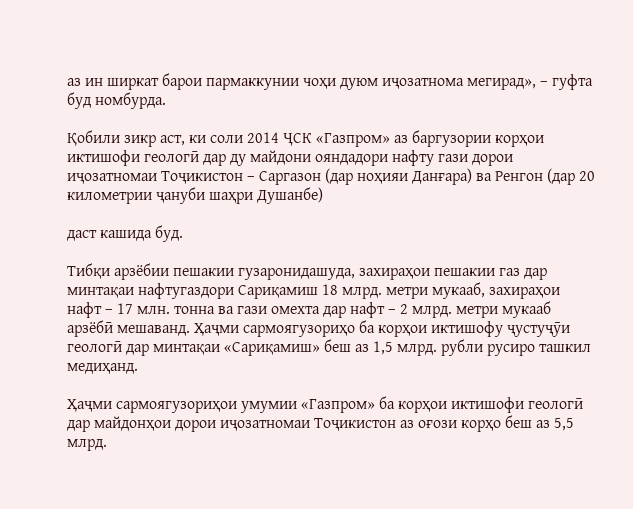аз ин ширкат барои пармаккунии чоҳи дуюм иҷозатнома мегирад», – гуфта буд номбурда.

Қобили зикр аст, ки соли 2014 ҶСК «Газпром» аз баргузории корҳои иктишофи геологӣ дар ду майдони ояндадори нафту гази дорои иҷозатномаи Тоҷикистон – Саргазон (дар ноҳияи Данғара) ва Ренгон (дар 20 километрии ҷануби шаҳри Душанбе)

даст кашида буд.

Тибқи арзёбии пешакии гузаронидашуда, захираҳои пешакии газ дар минтақаи нафтугаздори Сариқамиш 18 млрд. метри мукааб, захираҳои нафт – 17 млн. тонна ва гази омехта дар нафт – 2 млрд. метри мукааб арзёбӣ мешаванд. Ҳаҷми сармоягузориҳо ба корҳои иктишофу ҷустуҷӯи геологӣ дар минтақаи «Сариқамиш» беш аз 1,5 млрд. рубли русиро ташкил медиҳанд.

Ҳаҷми сармоягузориҳои умумии «Газпром» ба корҳои иктишофи геологӣ дар майдонҳои дорои иҷозатномаи Тоҷикистон аз оғози корҳо беш аз 5,5 млрд.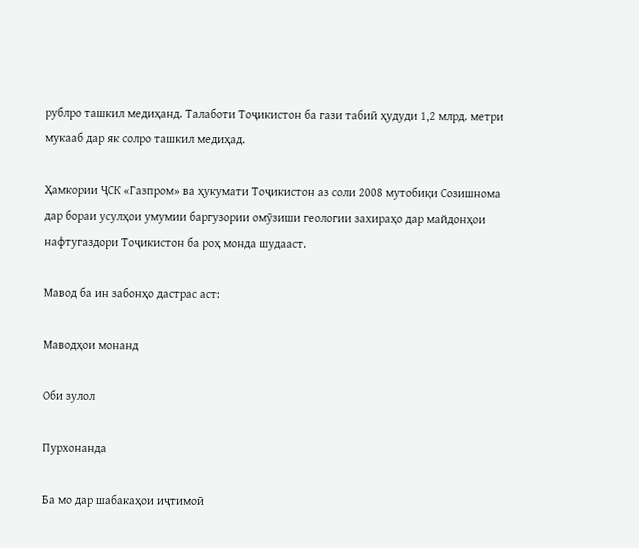рублро ташкил медиҳанд. Талаботи Тоҷикистон ба гази табиӣ ҳудуди 1,2 млрд. метри мукааб дар як солро ташкил медиҳад.

Ҳамкории ҶСК «Газпром» ва ҳукумати Тоҷикистон аз соли 2008 мутобиқи Созишнома дар бораи усулҳои умумии баргузории омӯзиши геологии захираҳо дар майдонҳои нафтугаздори Тоҷикистон ба роҳ монда шудааст.

Мавод ба ин забонҳо дастрас аст:

Маводҳои монанд

Оби зулол

Пурхонанда

Ба мо дар шабакаҳои иҷтимоӣ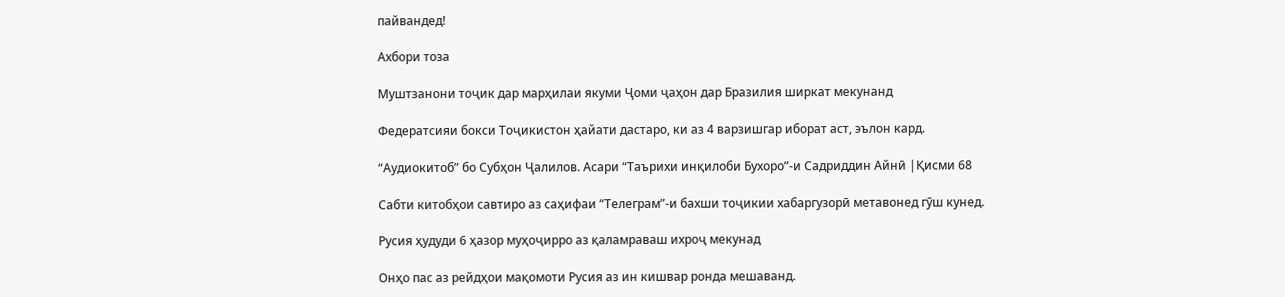пайвандед!

Ахбори тоза

Муштзанони тоҷик дар марҳилаи якуми Ҷоми ҷаҳон дар Бразилия ширкат мекунанд

Федератсияи бокси Тоҷикистон ҳайати дастаро, ки аз 4 варзишгар иборат аст, эълон кард.

“Аудиокитоб” бо Субҳон Ҷалилов. Асари “Таърихи инқилоби Бухоро”-и Садриддин Айнӣ |Қисми 68

Cабти китобҳои савтиро аз саҳифаи “Телеграм”-и бахши тоҷикии хабаргузорӣ метавонед гӯш кунед.

Русия ҳудуди 6 ҳазор муҳоҷирро аз қаламраваш ихроҷ мекунад

Онҳо пас аз рейдҳои мақомоти Русия аз ин кишвар ронда мешаванд.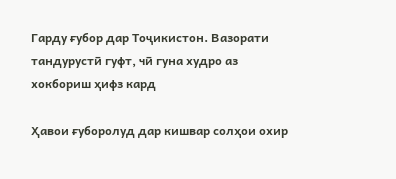Гарду ғубор дар Тоҷикистон. Вазорати тандурустӣ гуфт, чӣ гуна худро аз хокбориш ҳифз кард

Ҳавои ғуборолуд дар кишвар солҳои охир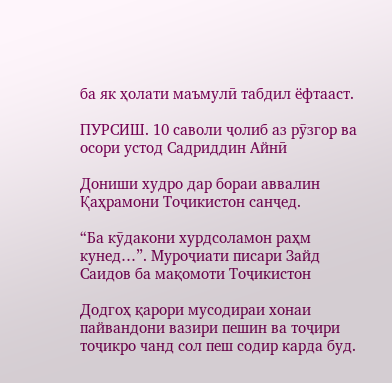ба як ҳолати маъмулӣ табдил ёфтааст.

ПУРСИШ. 10 саволи ҷолиб аз рӯзгор ва осори устод Садриддин Айнӣ

Дониши худро дар бораи аввалин Қаҳрамони Тоҷикистон санҷед.

“Ба кӯдакони хурдсоламон раҳм кунед…”. Муроҷиати писари Зайд Саидов ба мақомоти Тоҷикистон

Додгоҳ қарори мусодираи хонаи пайвандони вазири пешин ва тоҷири тоҷикро чанд сол пеш содир карда буд.